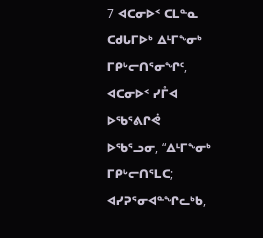7 ᐊᑕᓂᐅᑉ ᑕᒪᓐᓇ ᑕᑯᒐᒥᐅᒃ ᐃᒻᒥᖕᓂᒃ ᒥᑭᒡᓕᑎᕐᓂᖏᑦ, ᐊᑕᓂᐅᑉ ᓯᒤᐊ ᐅᖃᕐᕕᒋᕚ ᐅᖃᕐᓗᓂ, “ᐃᒻᒥᖕᓂᒃ ᒥᑭᒡᓕᑎᕐᒪᑕ; ᐊᓯᕈᕐᓂᐊᓐᖏᓚᒃᑲ,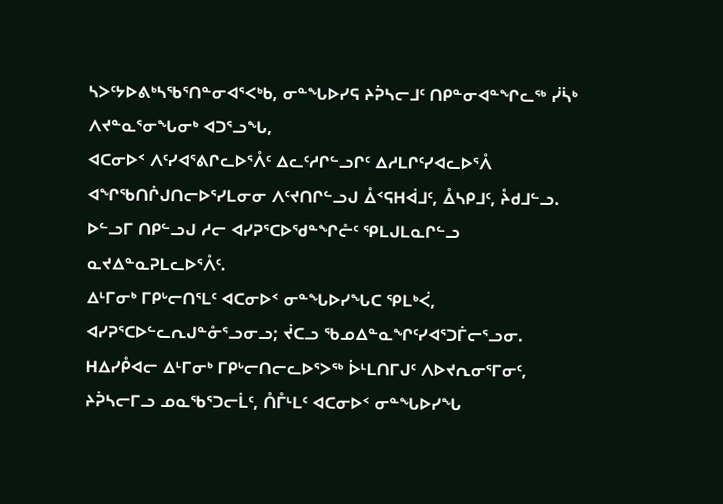ᓴᐳᑦᔭᐅᕕᒃᓴᖃᕐᑎᓐᓂᐊᕐᐸᒃᑲ, ᓂᓐᖓᐅᓯᕋ ᔨᕉᓴᓕᒧᑦ ᑎᑭᓐᓂᐊᓐᖏᓚᖅ ᓰᓵᒃ ᐱᔪᓐᓇᕐᓂᖓᓂᒃ ᐊᑐᕐᓗᖓ,
ᐊᑕᓂᐅᑉ ᐱᑦᓯᐊᕐᕕᒋᓚᐅᕐᐰᑦ ᐃᓚᑦᓱᒋᓪᓗᒋᑦ ᐃᓱᒪᒋᑦᓯᐊᓚᐅᕐᐰ ᐊᖏᖃᑎᒌᒍᑎᓕᐅᕐᓯᒪᓂᓂ ᐱᑦᔪᑎᒋᓪᓗᒍ ᐂᑉᕋᕼᐋᒧᑦ, ᐂᓴᑭᒧᑦ, ᔧᑯᒧᓪᓗ. ᐅᓪᓗᒥ ᑎᑭᓪᓗᒍ ᓱᓕ ᐊᓯᕈᕐᑕᐅᖁᓐᖏᓔᑦ ᕿᒪᒍᒪᓇᒋᓪᓗ ᓇᔪᐃᓐᓇᕈᒪᓚᐅᕐᐰᑦ.
ᐃᒻᒥᓂᒃ ᒥᑭᒡᓕᑎᕐᒪᑦ ᐊᑕᓂᐅᑉ ᓂᓐᖓᐅᓯᖓᑕ ᕿᒪᒃᐹ, ᐊᓯᕈᕐᑕᐅᓪᓚᕆᒍᓐᓁᕐᓗᓂᓗ; ᔫᑕᓗ ᖃᓄᐃᓐᓇᖏᑦᓯᐊᕐᑐᒦᓕᕐᓗᓂ.
ᕼᐃᓯᑬᐊᓕ ᐃᒻᒥᓂᒃ ᒥᑭᒡᓕᑎᓕᓚᐅᕐᐳᖅ ᐆᒻᒪᑎᒥᒍᑦ ᐱᐅᔪᕆᓂᕐᒥᓂᑦ, ᔨᕉᓴᓕᒥᓗ ᓄᓇᖃᕐᑐᓕᒫᑦ, ᑍᒤᒻᒪᑦ ᐊᑕᓂᐅᑉ ᓂᓐᖓᐅᓯᖓ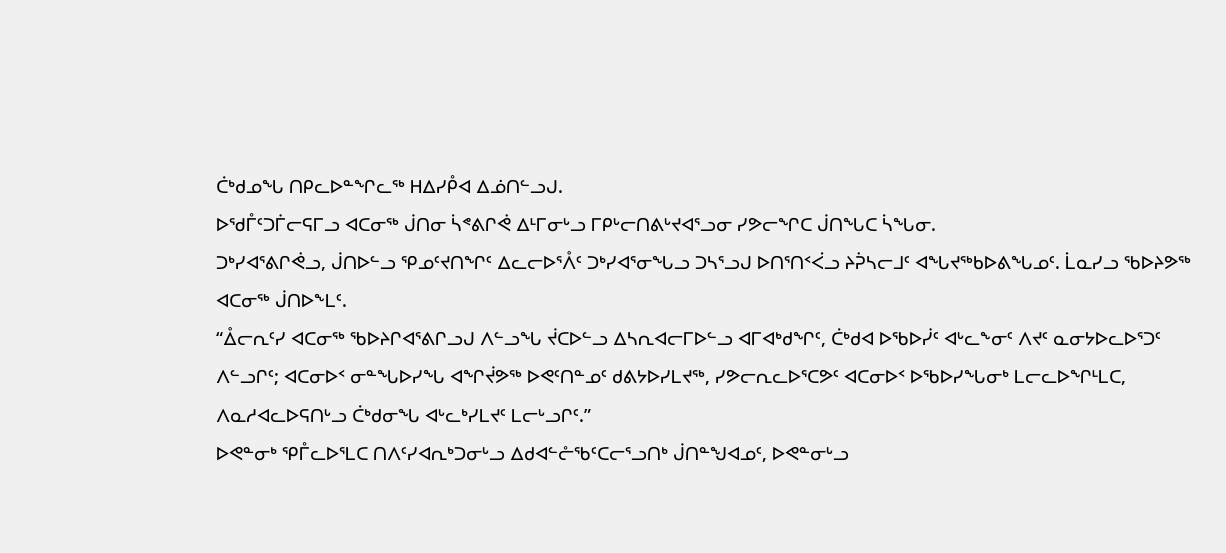ᑖᒃᑯᓄᖓ ᑎᑭᓚᐅᓐᖏᓚᖅ ᕼᐃᓯᑬᐊ ᐃᓅᑎᓪᓗᒍ.
ᐅᖁᒤᑦᑐᒦᓕᕋᒥᓗ ᐊᑕᓂᖅ ᒎᑎᓂ ᓵᕝᕕᒋᕚ ᐃᒻᒥᓂᒡᓗ ᒥᑭᒡᓕᑎᕕᒡᔪᐊᕐᓗᓂ ᓯᕗᓕᖏᑕ ᒎᑎᖓᑕ ᓵᖓᓂ.
ᑐᒃᓯᐊᕐᕕᒋᕚᓗ, ᒎᑎᐅᓪᓗ ᕿᓄᑦᔪᑎᖏᑦ ᐃᓚᓕᐅᕐᐰᑦ ᑐᒃᓯᐊᕐᓂᖓᓗ ᑐᓴᕐᓗᒍ ᐅᑎᕐᑎᑉᐹᓗ ᔨᕉᓴᓕᒧᑦ ᐊᖓᔪᖅᑲᐅᕕᖓᓄᑦ. ᒫᓇᓯᓗ ᖃᐅᔨᕗᖅ ᐊᑕᓂᖅ ᒎᑎᐅᖕᒪᑦ.
“ᐂᓕᕆᑦᓯ ᐊᑕᓂᖅ ᖃᐅᔨᒋᐊᕐᕕᒋᓗᒍ ᐱᓪᓗᖓ ᔫᑕᐅᓪᓗ ᐃᓴᕆᐊᓕᒥᐅᓪᓗ ᐊᒥᐊᒃᑯᖏᑦ, ᑖᒃᑯᐊ ᐅᖃᐅᓰᑦ ᐊᒡᓚᖕᓂᑦ ᐱᔪᑦ ᓇᓂᔭᐅᓚᐅᕐᑐᑦ ᐱᓪᓗᒋᑦ; ᐊᑕᓂᐅᑉ ᓂᓐᖓᐅᓯᖓ ᐊᖏᔫᕗᖅ ᐅᕙᑦᑎᓐᓄᑦ ᑯᕕᔭᐅᓯᒪᔪᖅ, ᓯᕗᓕᕆᓚᐅᕐᑕᕗᑦ ᐊᑕᓂᐅᑉ ᐅᖃᐅᓯᖓᓂᒃ ᒪᓕᓚᐅᖏᒻᒪᑕ, ᐱᓇᓱᐊᓚᐅᕋᑎᒡᓗ ᑖᒃᑯᓂᖓ ᐊᒡᓚᒃᓯᒪᔪᑦ ᒪᓕᒡᓗᒋᑦ.”
ᐅᕙᓐᓂᒃ ᕿᒤᓚᐅᕐᒪᑕ ᑎᐱᑦᓯᐊᕆᒃᑐᓂᒡᓗ ᐃᑯᐊᓪᓔᖃᑦᑕᓕᕐᓗᑎᒃ ᒎᑎᓐᖑᐊᓄᑦ, ᐅᕙᓐᓂᒡᓗ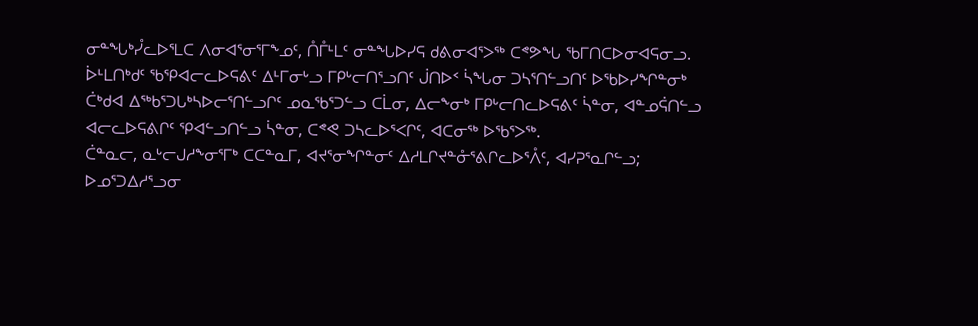ᓂᓐᖓᒃᓮᓚᐅᕐᒪᑕ ᐱᓂᐊᕐᓂᕐᒥᖕᓄᑦ, ᑍᒤᒻᒪᑦ ᓂᓐᖓᐅᓯᕋ ᑯᕕᓂᐊᕐᐳᖅ ᑕᕝᕗᖓ ᖃᒥᑎᑕᐅᓂᐊᕋᓂᓗ.
ᐆᒻᒪᑎᒃᑯᑦ ᖃᕿᐊᓕᓚᐅᕋᕕᑦ ᐃᒻᒥᓂᒡᓗ ᒥᑭᒡᓕᑎᕐᓗᑎᑦ ᒎᑎᐅᑉ ᓵᖓᓂ ᑐᓴᕐᑎᓪᓗᑎᑦ ᐅᖃᐅᓯᖏᓐᓂᒃ ᑖᒃᑯᐊ ᐃᖅᑲᕐᑐᒐᒃᓴᐅᓕᕐᑎᓪᓗᒋᑦ ᓄᓇᖃᕐᑐᓪᓗ ᑕᒫᓂ, ᐃᓕᖕᓂᒃ ᒥᑭᒡᓕᑎᓚᐅᕋᕕᑦ ᓵᓐᓂ, ᐊᓐᓄᕌᑎᓪᓗ ᐊᓕᓚᐅᕋᕕᒋᑦ ᕿᐊᓪᓗᑎᓪᓗ ᓵᓐᓂ, ᑕᕝᕙ ᑐᓴᓚᐅᕐᐸᒋᑦ, ᐊᑕᓂᖅ ᐅᖃᕐᐳᖅ.
ᑖᓐᓇᓕ, ᓇᒡᓕᒍᓱᖕᓂᕐᒥᒃ ᑕᑕᓐᓇᒥ, ᐊᔪᕐᓂᖏᓐᓂᑦ ᐃᓱᒪᒋᔪᓐᓁᕐᕕᒋᓚᐅᕐᐰᑦ, ᐊᓯᕈᕐᓇᒋᓪᓗ; ᐅᓄᕐᑐᐃᓱᕐᓗᓂ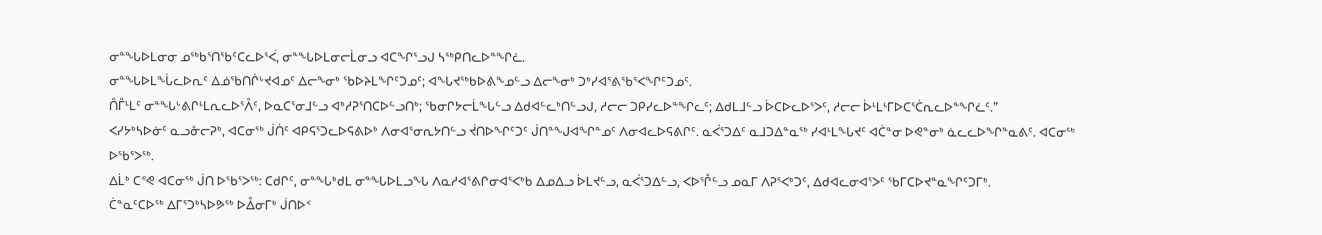ᓂᓐᖓᐅᒪᓂᓂ ᓄᖅᑲᕐᑎᖃᑦᑕᓚᐅᕐᐹ, ᓂᓐᖓᐅᒪᓂᓕᒫᓂᓗ ᐊᑕᖏᕐᓗᒍ ᓴᖅᑭᑎᓚᐅᓐᖏᓛ.
ᓂᓐᖓᐅᒪᖔᓚᐅᕆᑦ ᐃᓅᖃᑎᒌᒡᔪᐊᓄᑦ ᐃᓕᖕᓂᒃ ᖃᐅᔨᒪᖏᑦᑐᓄᑦ; ᐊᖓᔪᖅᑲᐅᕕᖕᓄᓪᓗ ᐃᓕᖕᓂᒃ ᑐᒃᓯᐊᕐᕕᖃᕐᐸᖏᑦᑐᓄᑦ.
ᑍᒤᒻᒪᑦ ᓂᓐᖓᒡᕕᒋᒻᒪᕆᓚᐅᕐᐰᑦ, ᐅᓇᑕᕐᓂᒧᓪᓗ ᐊᒃᓱᕈᕐᑎᑕᐅᓪᓗᑎᒃ; ᖃᓂᒋᔭᓕᒫᖓᓪᓗ ᐃᑯᐊᓪᓚᒃᑎᓪᓗᒍ, ᓱᓕᓕ ᑐᑭᓯᓚᐅᓐᖏᓚᑦ; ᐃᑯᒪᒧᓪᓗ ᐆᑕᐅᓚᐅᕐᐳᑦ, ᓱᓕᓕ ᐆᒻᒪᒻᒥᐅᑕᕐᑖᕆᓚᐅᓐᖏᓛᑦ.”
ᐸᓯᔭᒃᓴᐅᓃᑦ ᓇᓗᓁᓕᕈᒃ, ᐊᑕᓂᖅ ᒎᑏᑦ ᐊᑭᕋᕐᑐᓚᐅᕋᕕᐅᒃ ᐱᓂᐊᕐᓂᕆᔭᑎᓪᓗ ᔫᑎᐅᖏᑦᑐᑦ ᒎᑎᓐᖑᐊᖏᓐᓄᑦ ᐱᓂᐊᓚᐅᕋᕕᒋᑦ. ᓇᐹᕐᑐᐃᑦ ᓇᒧᑐᐃᓐᓇᖅ ᓯᐊᒻᒪᖓᔪᑦ ᐊᑖᓐᓂ ᐅᕙᓐᓂᒃ ᓈᓚᓚᐅᖏᓐᓇᕕᑦ. ᐊᑕᓂᖅ ᐅᖃᕐᐳᖅ.
ᐃᒫᒃ ᑕᕝᕙ ᐊᑕᓂᖅ ᒎᑎ ᐅᖃᕐᐳᖅ: ᑕᑯᒋᑦ, ᓂᓐᖓᒃᑯᒪ ᓂᓐᖓᐅᒪᓗᖓ ᐱᓇᓱᐊᕐᕕᒋᓂᐊᕐᐸᒃᑲ ᐃᓄᐃᓗ ᐆᒪᔪᓪᓗ, ᓇᐹᕐᑐᐃᓪᓗ, ᐸᐅᕐᒊᓪᓗ ᓄᓇᒥ ᐱᕈᕐᐸᒃᑐᑦ, ᐃᑯᐊᓚᓂᐊᕐᐳᑦ ᖃᒥᑕᐅᔪᓐᓇᖏᑦᑐᒥᒃ.
ᑖᓐᓇᑦᑕᐅᖅ ᐃᒥᕐᑐᒃᓴᐅᕗᖅ ᐅᐂᓂᒥᒃ ᒎᑎᐅᑉ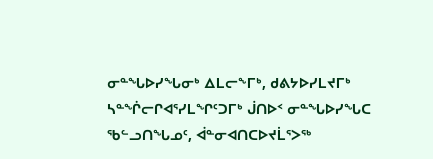ᓂᓐᖓᐅᓯᖓᓂᒃ ᐃᒪᓕᖕᒥᒃ, ᑯᕕᔭᐅᓯᒪᔪᒥᒃ ᓴᓐᖐᓕᒋᐊᕐᓯᒪᖏᑦᑐᒥᒃ ᒎᑎᐅᑉ ᓂᓐᖓᐅᓯᖓᑕ ᖃᓪᓗᑎᖓᓄᑦ, ᐋᓐᓂᐊᑎᑕᐅᔪᒫᕐᐳᖅ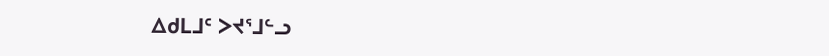ᐃᑯᒪᒧᑦ ᐳᔪᕐᒧᓪᓗ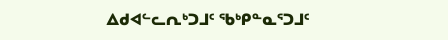ᐃᑯᐊᓪᓚᕆᒃᑐᒧᑦ ᖃᒃᑭᓐᓇᕐᑐᒧᑦ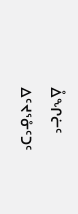ᐂᖏᓖᑦ ᐃᑦᔪᕐᓁᑦᑐᑦ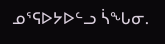ᓄᕐᕋᐅᔭᐅᓪᓗ ᓵᖓᓂ.